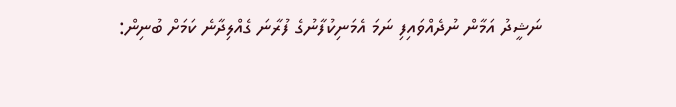ނަޝީދު އަމާން ނުދެއްވައިފި ނަމަ އެމަނިކުފާނުގެ ފުރާނަ ގެއްލިދާނެ ކަމަށް ބުނިން: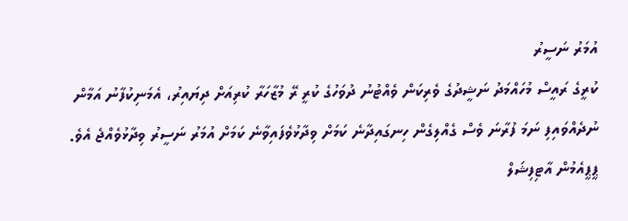އުމަރު ނަސީރު
ކުރީގެ ރައީސް މުހައްމަދު ނަޝީދުގެ ވެރިކަން ވެއްޓުނު ދުވަހުގެ ކުރީ ރޭ މުޒާހަރާ ކުރިއަށް ދިޔައިރު، އެމަނިކުފާނު އަމާން ނުދެއްވައިފި ނަމަ ފުރާނަ ވެސް ގެއްލިގެން ހިނގައިދާނެ ކަމަށް ވިދާޅުވެފައިވާނެ ކަމަށް އުމަރު ނަސީރު ވިދާޅުވެއްޖެ އެވެ. ޕީޕީއެމުން އާޓިފިޝަލް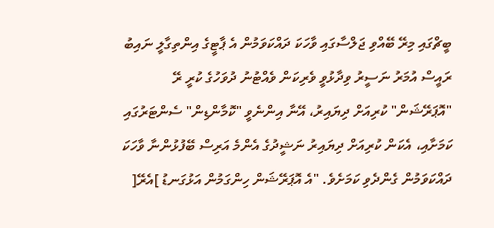ބީޗްގައި މިރޭ ބޭއްވި ޖަލްސާގައި ވާހަކަ ދައްކަވަމުން އެ ޕާޓީގެ އިންތިގާލީ ނައިބު ރައީސް އުމަރު ނަސީރު ވިދާޅުވީ ވެރިކަން ވެއްޓުނު ދުވަހުގެ ކުރީ ރޭ "އޮޕަރޭޝަން" ކުރިއަށް ދިޔައިރު، އޭނާ އިންނެވީ "ކޮމާންޑިން" ސެންޓަރުގައި ކަމަށާއި، އެކަން ކުރިއަށް ދިޔައިރު ނަޝީދުގެ އެންމެ އަރިސް ބޭފުޅުންނާ ވާހަކަ ދައްކަވަމުން ގެންދެވި ކަމަށެވެ. "އެ އޮޕަރޭޝަން ހިންގަމުން އަޅުގަނޑު ]އެރޭ[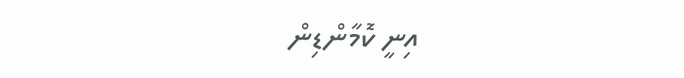އިނީ ކޮމާންޑިން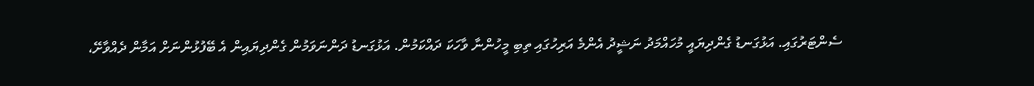ސެންޓަރުގައި. އަޅުގަނޑު ގެންދިޔައީ މުހައްމަދު ނަޝީދު އެންމެ އަރިހުގައި ތިބި މީހުންނާ ވާހަކަ ދައްކަމުން. އަޅުގަނޑު ދަންނަވަމުން ގެންދިޔައިން އެ ބޭފުޅުންނަށް އަމާން ދެއްވާށޭ،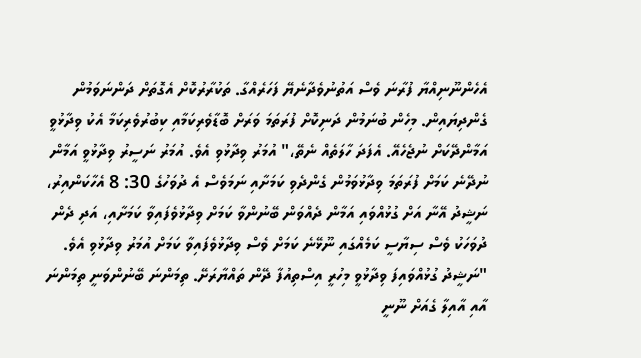އެހެންނޫނިއްޔާ ފުރާނަ ވެސް އަތުނުވެދާނެޔޭ ފަހަރެއްގާ. ތަކުރާރުކޮށް އެގޮތަށް ދަންނަވަމުން ގެންދިޔައިން. މިހެން ބުނަމުން ދަނިކޮށް ފުރަތަމަ ވަރަށް ބޮޑާވެރިކަމާއި ކިބުރުވެރިކަމާ އެކު ވިދާޅުވީ އަމާންދޭކަށް ނުޖެހެއޭ. އެފަދަ ހާލަތެއް ނެތޭ،" އުމަރު ވިދާޅުވި އެވެ. އުމަރު ނަސީރު ވިދާޅުވީ އަމާން ނުދޭނެ ކަމަށް ފުރަތަމަ ވިދާޅުވަމުން ގެންދެވި ކަމަށާއި ނަމަވެސް އެ ދުވަހުގެ 30: 8 އެހާކަންއިރު، ނަޝީދު އޭނާ އަށް ގުޅުއްވައި އަމާން ދެއްވަން ބޭނުންވާ ކަމަށް ވިދާޅުވެފައިވާ ކަމަށާއި، އަދި ދެން ދުވަހަކު ވެސް ސިޔާސީ ކަމެއްގައި ނޫޅޭނެ ކަމަށް ވެސް ވިދާޅުވެފައިވާ ކަމަށް އުމަރު ވިދާޅުވި އެވެ. "ނަޝީދު ގުޅުއްވައިފަ ވިދާޅުވީ މިހުރީ އިސްތިއުފާ ދޭން ތައްޔާރަށޭ. ތިމަންނަ ބޭނުންވަނީ ތިމަންނަ އާއި އާއިލާ ގެއަށް ނޫނީ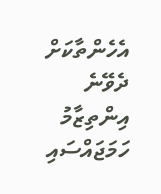އެހެންތާކަށް ދެވޭނެ އިންތިޒާމު ހަމަޖައްސައި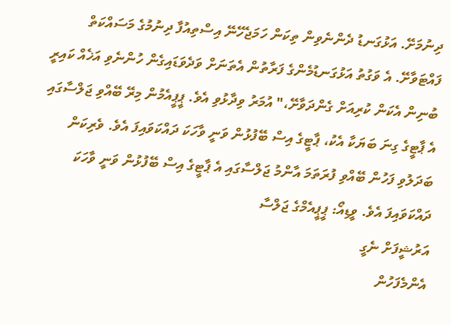ދިނުމަށޭ. އަޅުގަނޑު ދެންނެވިން ތިކަން ހަމަޖެހޭނޭ އިސްތިއުފާ ދިނުމުގެ މަސައްކަތް ފައްޓަވާށޭ. އެ ވަގުތު އަޅުގަނޑުމެންގެ ފަރާތުން އެތަނަށް ވަދެވަޑައިގެން ހުންނެވި އަޚެއް ކައިރީ ބުނިން އެކަން ކުރިއަށް ގެންދަވާށޭ،" އުމަރު ވިދާޅުވި އެވެ. ޕީޕީއެމުން މިރޭ ބޭއްވި ޖަލްސާގައި އެ ޕާޓީގެ ގިނަ ބަޔަކާ އެކު، ޕާޓީގެ އިސް ބޭފުޅުން ވަނީ ވާހަކަ ދައްކަވައިފަ އެވެ. ވެރިކަން ބަދަލުވި ފަހުން ބޭއްވި ފުރަތަމަ އާންމު ޖަލްސާގައި އެ ޕާޓީގެ އިސް ބޭފުޅުން ވަނީ ވާހަކަ ދައްކަވައިފަ އެވެ. ވީޑިއޯ: ޕީޕީއެމްގެ ޖަލްސާ
އަރުޝީފަށް ނެގީ
އެންމެފަހުން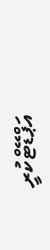އަޕްޑޭޓްކުރީ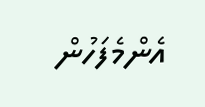އެންމެފަހުން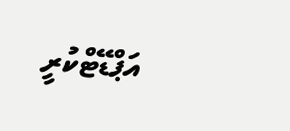އަޕްޑޭޓްކުރީ